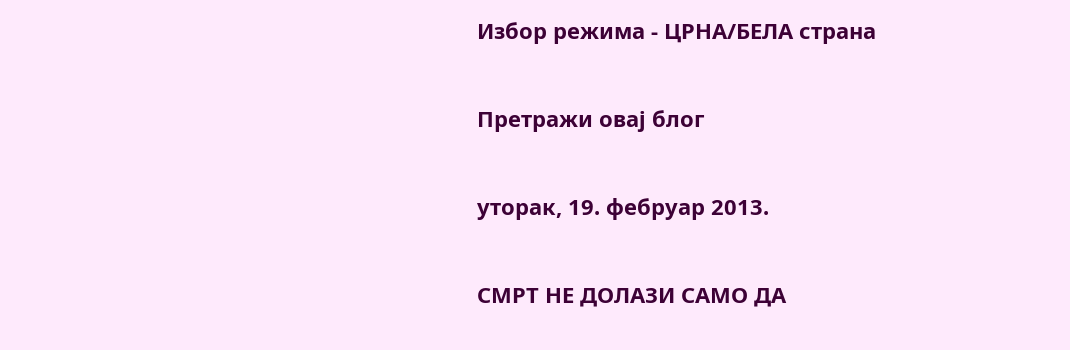Избор режима - ЦРНА/БЕЛА страна

Претражи овај блог

уторак, 19. фебруар 2013.

СМРТ НЕ ДОЛАЗИ САМО ДА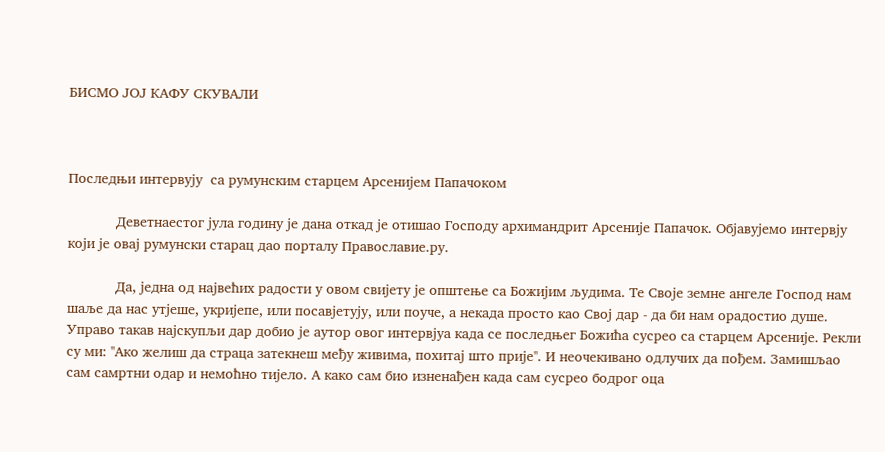БИСМО ЈОЈ КАФУ СКУВАЛИ



Последњи интервују  са румунским старцем Арсенијем Папачоком

            Деветнаестог јула годину је дана откад је отишао Господу архимандрит Арсеније Папачок. Објавујемо интервју који је овај румунски старац дао порталу Православие.ру.

            Да, једна од највећих радости у овом свијету је општење са Божијим људима. Те Своје земне ангеле Господ нам шаље да нас утјеше, укријепе, или посавјетују, или поуче, а некада просто као Свој дар - да би нам орадостио душе.
Управо такав најскупљи дар добио је аутор овог интервјуа када се последњег Божића сусрео са старцем Арсеније. Рекли су ми: ''Ако желиш да страца затекнеш међу живима, похитај што прије''. И неочекивано одлучих да пођем. Замишљао сам самртни одар и немоћно тијело. А како сам био изненађен када сам сусрео бодрог оца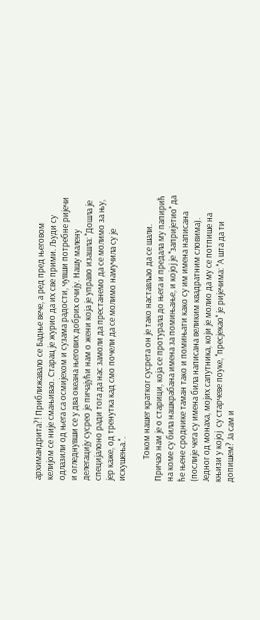архимандрита?! Приближавало се Бадње вече, а ред пред његовом келијом се није смањивао. Старац је журио да их све прими. Људи су одлазили од њега са осмијехом и сузама радости, чувши потребне ријечи и огледнувши се у два океана његових добрих очију. Нашу малену делегацију сусрео је пичајући нам о жени која је управо изашла: ''Дошла је специјалоно ради тога да нас замоли да престанемо да се молимо за њу, јер каже, од тренутка кад смо почели да се молимо намучила су је искушења.''.

           Током нашег кратког сусрета он је тако настављао да се шали. Причао нам је о старици, која се протурала до њега и предала му папирић на коме су била нашкрабана имена за помињање, и којој је ''запријетио'' да ће њене сроднике таман тако и помињати како су им имена написана (послије чега су имена била написана великим квадратним словима). Једног од монаха, мојих сапутника, који је молио да му се потпише на књизи у којој  су старчеве поуке, ''пресјекао'' је ријечима: ''А шта да ти допишем? Ја сам и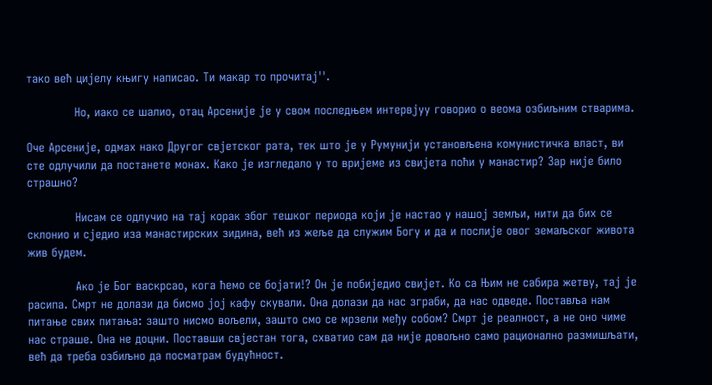тако већ цијелу књигу написао. Ти макар то прочитај''.

            Но, иако се шалио, отац Арсеније је у свом последњем интервјуу говорио о веома озбиљним стварима.

Оче Арсеније, одмах нако Другог свјетског рата, тек што је у Румунији установљена комунистичка власт, ви сте одлучили да постанете монах. Како је изгледало у то вријеме из свијета поћи у манастир? Зар није било страшно?

            Нисам се одлучио на тај корак због тешког периода који је настао у нашој земљи, нити да бих се склонио и сједио иза манастирских зидина, већ из жеље да служим Богу и да и послије овог земаљског живота жив будем.

            Ако је Бог васкрсао, кога ћемо се бојати!? Он је побиједио свијет. Ко са Њим не сабира жетву, тај је расипа. Смрт не долази да бисмо јој кафу скували. Она долази да нас зграби, да нас одведе. Поставља нам питање свих питања: зашто нисмо вољели, зашто смо се мрзели међу собом? Смрт је реалност, а не оно чиме нас страше. Она не доцни. Поставши свјестан тога, схватио сам да није довољно само рационално размишљати, већ да треба озбиљно да посматрам будућност.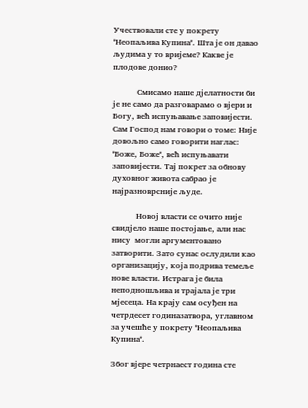Учествовали сте у покрету ''Неопаљива Купина''. Шта је он давао људима у то вријеме? Какве је плодове донио?

            Смисамо наше дјелатности би је не само да разговарамо о вјери и Богу, већ испуњавање заповијести. Сам Господ нам говори о томе: Није довољно само говорити наглас: ''Боже, Боже'', већ испуњавати заповијести. Тај покрет за обнову духовног живота сабрао је најразноврсније људе.

            Новој власти се очито није свидјело наше постојање, али нас нису  могли аргументовано затворити. Зато сунас ослудили као организацију, која подрива темеље нове власти. Истрага је била неподношљива и трајала је три мјесеца. На крају сам осуђен на четрдесет годиназатвора, углавном за учешће у покрету ''Неопаљива Купина''.

Због вјере четрнаест година сте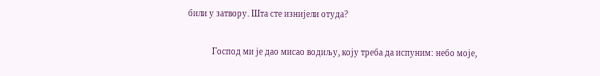били у затвору. Шта сте изнијели отуда?

            Господ ми је дао мисао водиљу, коју треба да испуним: небо моје,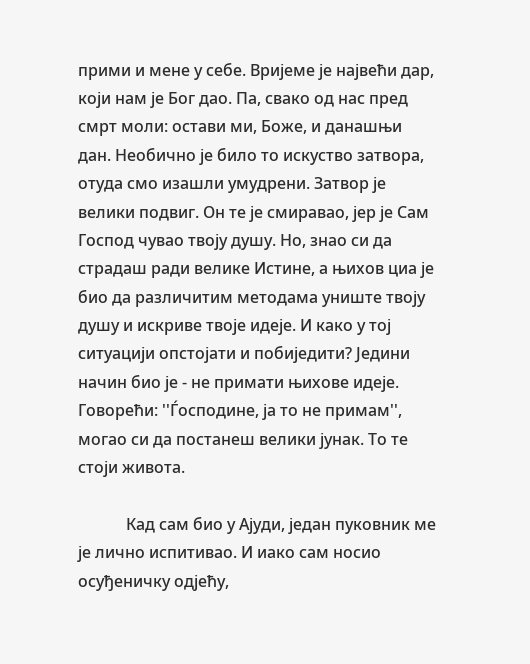прими и мене у себе. Вријеме је највећи дар, који нам је Бог дао. Па, свако од нас пред смрт моли: остави ми, Боже, и данашњи дан. Необично је било то искуство затвора, отуда смо изашли умудрени. Затвор је велики подвиг. Он те је смиравао, јер је Сам Господ чувао твоју душу. Но, знао си да страдаш ради велике Истине, а њихов циа је био да различитим методама униште твоју душу и искриве твоје идеје. И како у тој ситуацији опстојати и побиједити? Једини начин био је - не примати њихове идеје. Говорећи: ''Ѓосподине, ја то не примам'', могао си да постанеш велики јунак. То те стоји живота.

            Кад сам био у Ајуди, један пуковник ме је лично испитивао. И иако сам носио осуђеничку одјећу,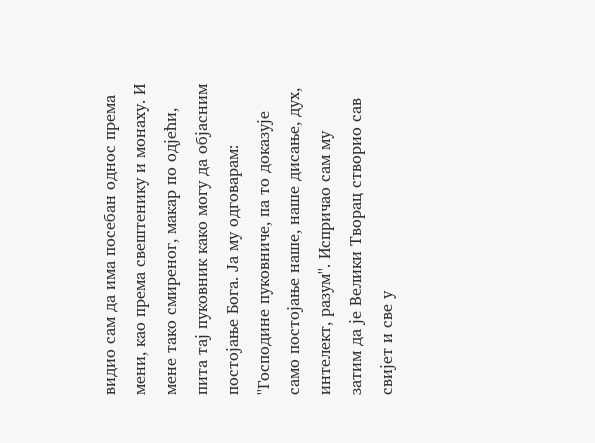видио сам да има посебан однос према мени, као према свештенику и монаху. И мене тако смиреног, макар по одјећи, пита тај пуковник како могу да објасним постојање Бога. Ја му одговарам: ''Господине пуковниче, па то доказује само постојање наше, наше дисање, дух, интелект, разум''. Испричао сам му затим да је Велики Творац створио сав свијет и све у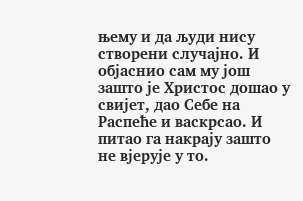њему и да људи нису створени случајно. И објаснио сам му још зашто је Христос дошао у свијет, дао Себе на Распеће и васкрсао. И питао га накрају зашто не вјерује у то.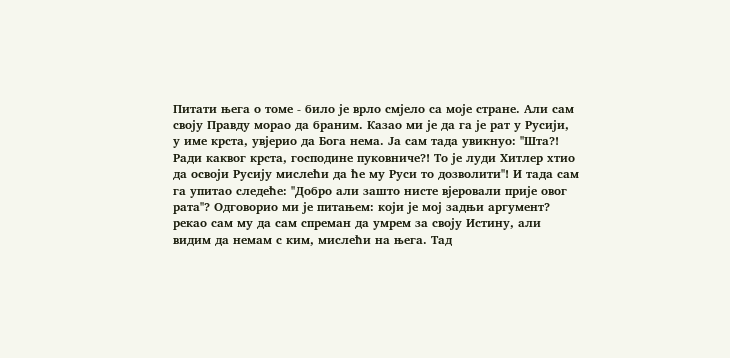Питати њега о томе - било је врло смјело са моје стране. Али сам своју Правду морао да браним. Казао ми је да га је рат у Русији, у име крста, увјерио да Бога нема. Ја сам тада увикнуо: ''Шта?! Ради каквог крста, господине пуковниче?! То је луди Хитлер хтио да освоји Русију мислећи да ће му Руси то дозволити''! И тада сам га упитао следеће: ''Добро али зашто нисте вјеровали прије овог рата''? Одговорио ми је питањем: који је мој задњи аргумент? рекао сам му да сам спреман да умрем за своју Истину, али видим да немам с ким, мислећи на њега. Тад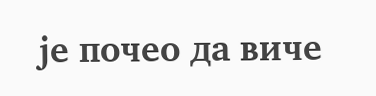је почео да виче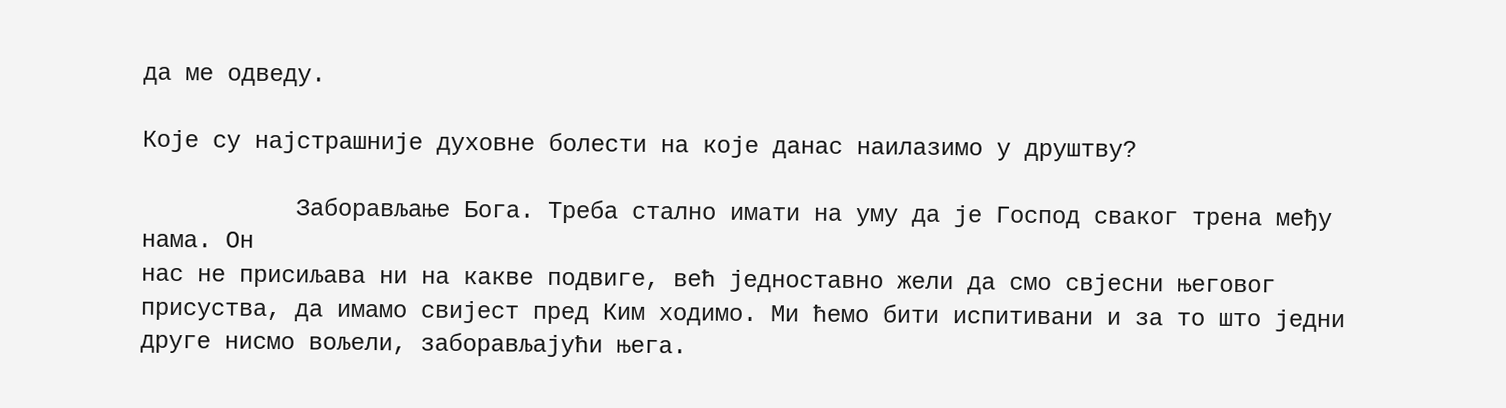да ме одведу.

Које су најстрашније духовне болести на које данас наилазимо у друштву?

           Заборављање Бога. Треба стално имати на уму да је Господ сваког трена међу нама. Он
нас не присиљава ни на какве подвиге, већ једноставно жели да смо свјесни његовог присуства, да имамо свијест пред Ким ходимо. Ми ћемо бити испитивани и за то што једни друге нисмо вољели, заборављајући њега.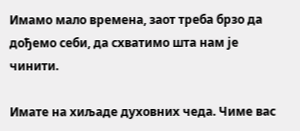Имамо мало времена, заот треба брзо да дођемо себи, да схватимо шта нам је чинити.

Имате на хиљаде духовних чеда. Чиме вас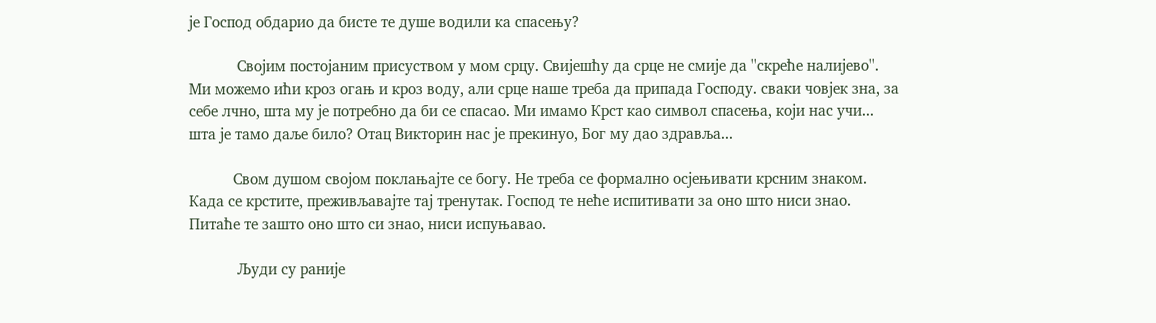је Господ обдарио да бисте те душе водили ка спасењу?

            Својим постојаним присуством у мом срцу. Свијешћу да срце не смије да ''скреће налијево''. Ми можемо ићи кроз огањ и кроз воду, али срце наше треба да припада Господу. сваки човјек зна, за себе лчно, шта му је потребно да би се спасао. Ми имамо Крст као символ спасења, који нас учи... шта је тамо даље било? Отац Викторин нас је прекинуо, Бог му дао здравља...

           Свом душом својом поклањајте се богу. Не треба се формално осјењивати крсним знаком. Када се крстите, преживљавајте тај тренутак. Господ те неће испитивати за оно што ниси знао. Питаће те зашто оно што си знао, ниси испуњавао.

            Људи су раније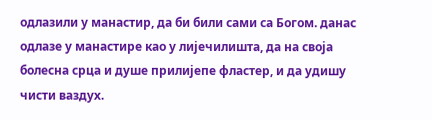одлазили у манастир, да би били сами са Богом. данас одлазе у манастире као у лијечилишта, да на своја болесна срца и душе прилијепе фластер, и да удишу чисти ваздух.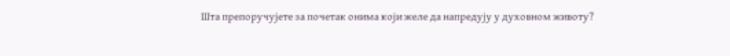Шта препоручујете за почетак онима који желе да напредују у духовном животу?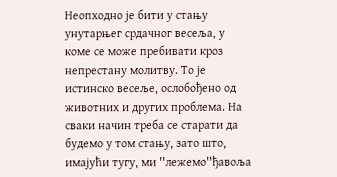Неопходно је бити у стању унутарњег срдачног весеља, у коме се може пребивати кроз непрестану молитву. То је истинско весеље, ослобођено од животних и других проблема. На сваки начин треба се старати да будемо у том стању, зато што, имајући тугу, ми ''лежемо''ђавоља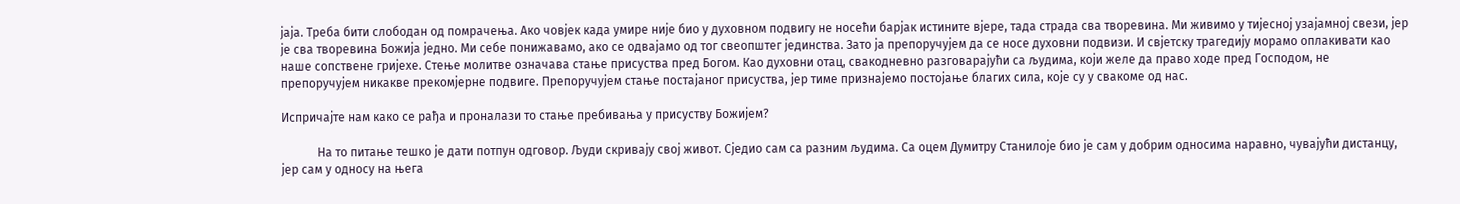јаја. Треба бити слободан од помрачења. Ако човјек када умире није био у духовном подвигу не носећи барјак истините вјере, тада страда сва творевина. Ми живимо у тијесној узајамној свези, јер је сва творевина Божија једно. Ми себе понижавамо, ако се одвајамо од тог свеопштег јединства. Зато ја препоручујем да се носе духовни подвизи. И свјетску трагедију морамо оплакивати као наше сопствене гријехе. Стење молитве означава стање присуства пред Богом. Као духовни отац, свакодневно разговарајући са људима, који желе да право ходе пред Господом, не препоручујем никакве прекомјерне подвиге. Препоручујем стање постајаног присуства, јер тиме признајемо постојање благих сила, које су у свакоме од нас.

Испричајте нам како се рађа и проналази то стање пребивања у присуству Божијем?

            На то питање тешко је дати потпун одговор. Људи скривају свој живот. Сједио сам са разним људима. Са оцем Думитру Станилоје био је сам у добрим односима наравно, чувајући дистанцу, јер сам у односу на њега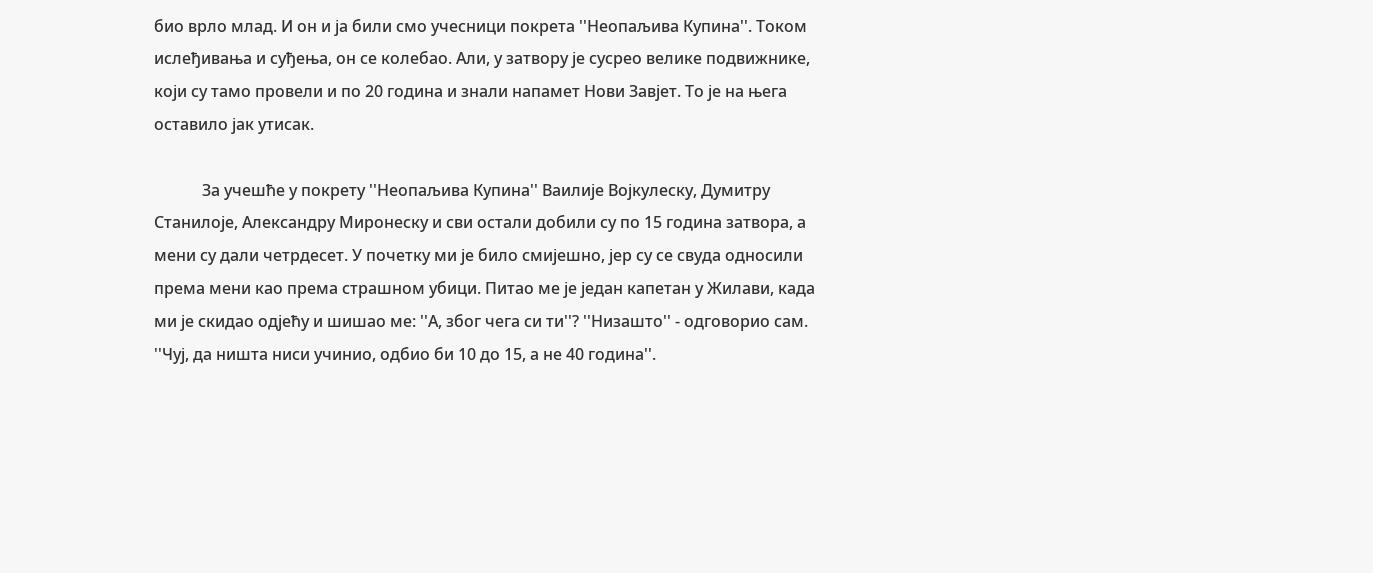био врло млад. И он и ја били смо учесници покрета ''Неопаљива Купина''. Током ислеђивања и суђења, он се колебао. Али, у затвору је сусрео велике подвижнике, који су тамо провели и по 20 година и знали напамет Нови Завјет. То је на њега оставило јак утисак.

            За учешће у покрету ''Неопаљива Купина'' Ваилије Војкулеску, Думитру Станилоје, Александру Миронеску и сви остали добили су по 15 година затвора, а мени су дали четрдесет. У почетку ми је било смијешно, јер су се свуда односили према мени као према страшном убици. Питао ме је један капетан у Жилави, када ми је скидао одјећу и шишао ме: ''А, због чега си ти''? ''Низашто'' - одговорио сам. ''Чуј, да ништа ниси учинио, одбио би 10 до 15, а не 40 година''.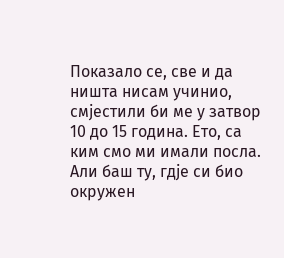Показало се, све и да ништа нисам учинио, смјестили би ме у затвор 10 до 15 година. Ето, са ким смо ми имали посла. Али баш ту, гдје си био окружен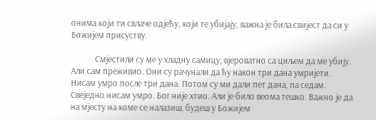онима који ти свлаче одјећу, који те убијају, важна је била свијест да си у Божијем присуству.

            Смјестили су ме у хладну самицу, вјероватно са циљем да ме убију. Али сам преживио. Они су рачунали да ћу након три дана умријети. Нисам умро после три дана. Потом су ми дали пет дана, па седам. Свеједно нисам умро. Бог није хтио. Али је било веома тешко. Важно је да на мјесту на коме се налазиш, будеш у Божијем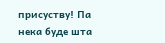присуству! Па нека буде шта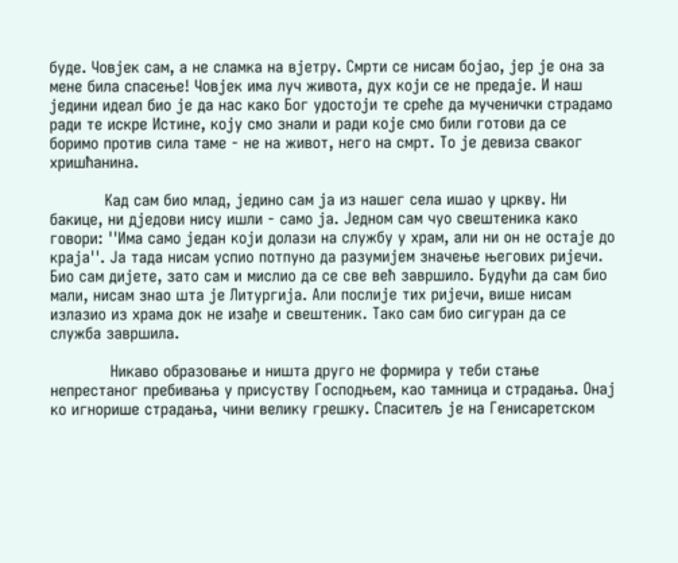буде. Човјек сам, а не сламка на вјетру. Смрти се нисам бојао, јер је она за мене била спасење! Човјек има луч живота, дух који се не предаје. И наш једини идеал био је да нас како Бог удостоји те среће да мученички страдамо ради те искре Истине, коју смо знали и ради које смо били готови да се боримо против сила таме - не на живот, него на смрт. То је девиза сваког хришћанина.

           Кад сам био млад, једино сам ја из нашег села ишао у цркву. Ни бакице, ни дједови нису ишли - само ја. Једном сам чуо свештеника како говори: ''Има само један који долази на службу у храм, али ни он не остаје до краја''. Ја тада нисам успио потпуно да разумијем значење његових ријечи. Био сам дијете, зато сам и мислио да се све већ завршило. Будући да сам био мали, нисам знао шта је Литургија. Али послије тих ријечи, више нисам излазио из храма док не изађе и свештеник. Тако сам био сигуран да се служба завршила.

            Никаво образовање и ништа друго не формира у теби стање непрестаног пребивања у присуству Господњем, као тамница и страдања. Онај ко игнорише страдања, чини велику грешку. Спаситељ је на Генисаретском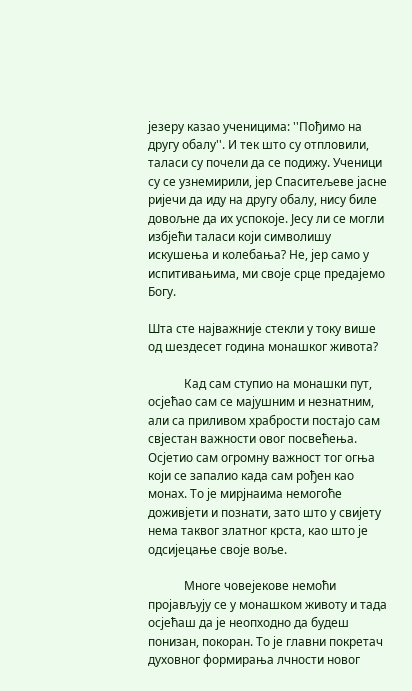језеру казао ученицима: ''Пођимо на другу обалу''. И тек што су отпловили, таласи су почели да се подижу. Ученици су се узнемирили, јер Спаситељеве јасне ријечи да иду на другу обалу, нису биле довољне да их успокоје. Јесу ли се могли избјећи таласи који символишу искушења и колебања? Не, јер само у испитивањима, ми своје срце предајемо Богу.

Шта сте најважније стекли у току више од шездесет година монашког живота?

            Кад сам ступио на монашки пут, осјећао сам се мајушним и незнатним, али са приливом храбрости постајо сам свјестан важности овог посвећења. Осјетио сам огромну важност тог огња који се запалио када сам рођен као монах. То је мирјнаима немогоће доживјети и познати, зато што у свијету нема таквог златног крста, као што је одсијецање своје воље.

            Многе човејекове немоћи пројављују се у монашком животу и тада осјећаш да је неопходно да будеш понизан, покоран. То је главни покретач духовног формирања лчности новог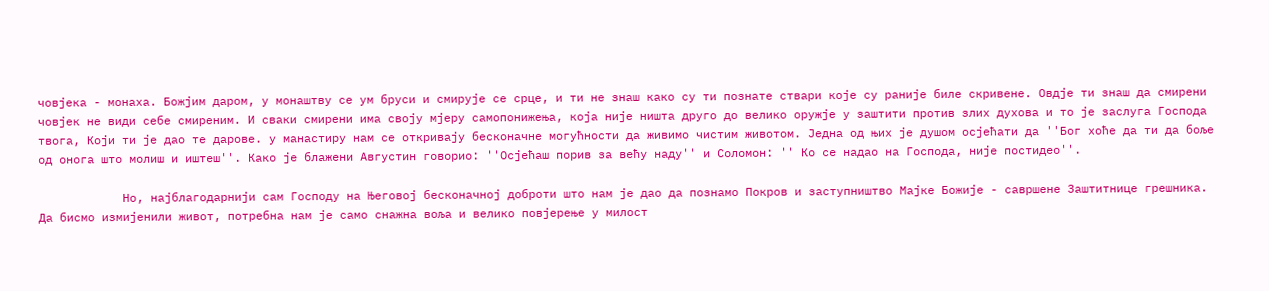човјека - монаха. Божјим даром, у монаштву се ум бруси и смирује се срце, и ти не знаш како су ти познате ствари које су раније биле скривене. Овдје ти знаш да смирени човјек не види себе смиреним. И сваки смирени има своју мјеру самопонижења, која није ништа друго до велико оружје у заштити против злих духова и то је заслуга Господа твога, Који ти је дао те дарове. у манастиру нам се откривају бесконачне могућности да живимо чистим животом. Једна од њих је душом осјећати да ''Бог хоће да ти да боље од онога што молиш и иштеш''. Како је блажени Августин говорио: ''Осјећаш порив за већу наду'' и Соломон: '' Ко се надао на Господа, није постидео''.

            Но, најблагодарнији сам Господу на Његовој бесконачној доброти што нам је дао да познамо Покров и заступништво Мајке Божије - савршене Заштитнице грешника. Да бисмо измијенили живот, потребна нам је само снажна воља и велико повјерење у милост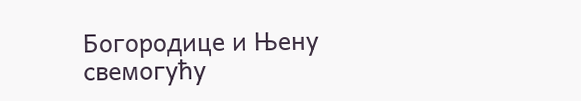Богородице и Њену свемогућу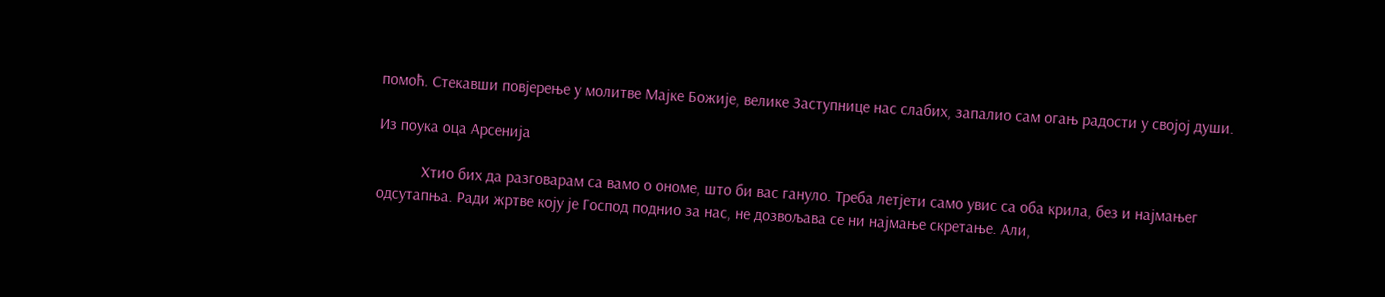помоћ. Стекавши повјерење у молитве Мајке Божије, велике Заступнице нас слабих, запалио сам огањ радости у својој души.

Из поука оца Арсенија

           Хтио бих да разговарам са вамо о ономе, што би вас гануло. Треба летјети само увис са оба крила, без и најмањег одсутапња. Ради жртве коју је Господ поднио за нас, не дозвољава се ни најмање скретање. Али,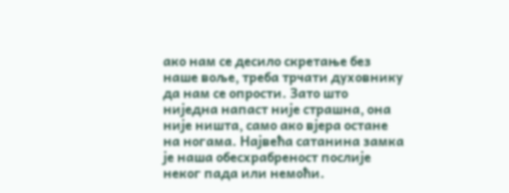ако нам се десило скретање без наше воље, треба трчати духовнику да нам се опрости. Зато што ниједна напаст није страшна, она није ништа, само ако вјера остане на ногама. Највећа сатанина замка је наша обесхрабреност послије неког пада или немоћи.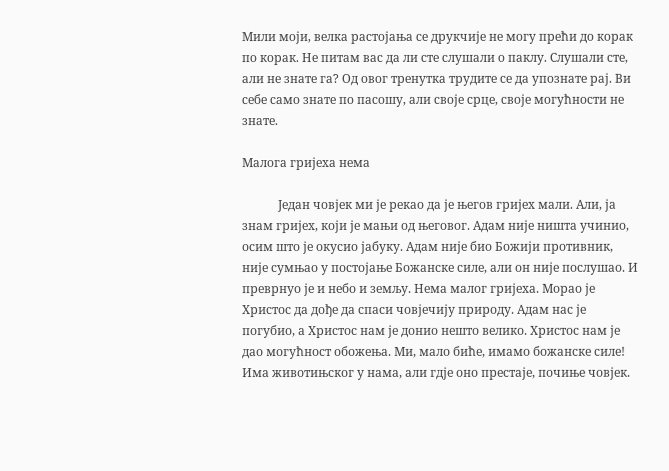Мили моји, велка растојања се друкчије не могу прећи до корак по корак. Не питам вас да ли сте слушали о паклу. Слушали сте, али не знате га? Од овог тренутка трудите се да упознате рај. Ви себе само знате по пасошу, али своје срце, своје могућности не знате.

Малога гријеха нема

            Један човјек ми је рекао да је његов гријех мали. Али, ја знам гријех, који је мањи од његовог. Адам није ништа учинио, осим што је окусио јабуку. Адам није био Божији противник, није сумњао у постојање Божанске силе, али он није послушао. И преврнуо је и небо и земљу. Нема малог гријеха. Морао је Христос да дође да спаси човјечију природу. Адам нас је погубио, а Христос нам је донио нешто велико. Христос нам је дао могућност обожења. Ми, мало биће, имамо божанске силе! Има животињског у нама, али гдје оно престаје, почиње човјек.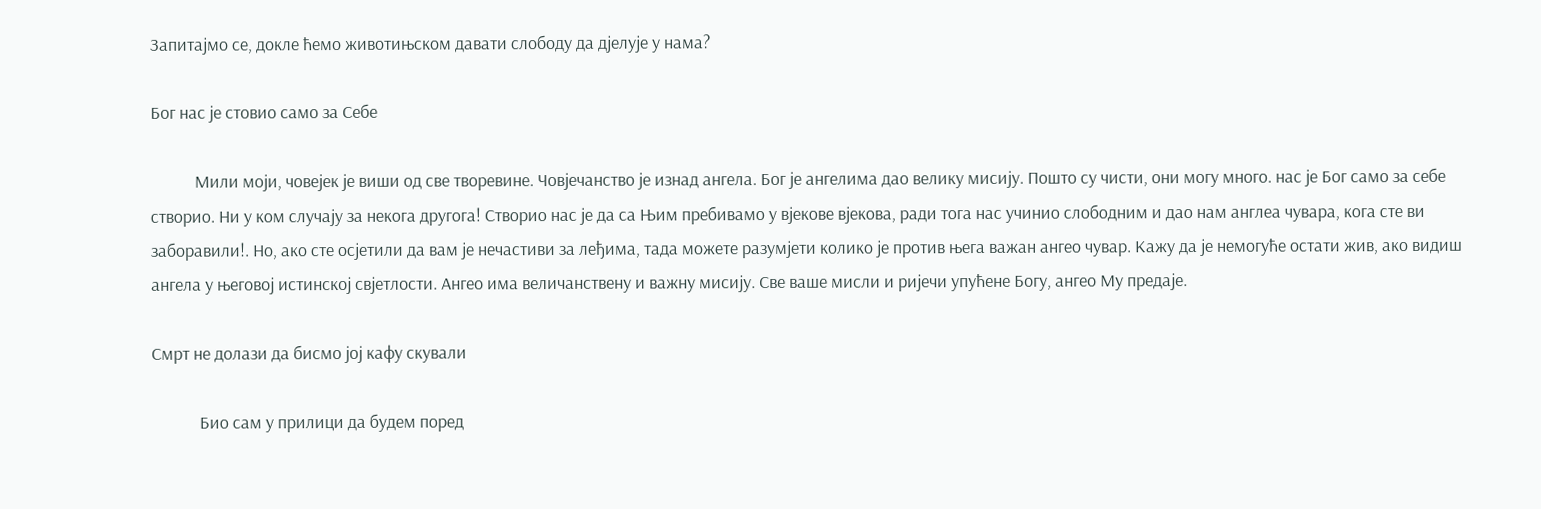Запитајмо се, докле ћемо животињском давати слободу да дјелује у нама?

Бог нас је стовио само за Себе

           Мили моји, човејек је виши од све творевине. Човјечанство је изнад ангела. Бог је ангелима дао велику мисију. Пошто су чисти, они могу много. нас је Бог само за себе створио. Ни у ком случају за некога другога! Створио нас је да са Њим пребивамо у вјекове вјекова, ради тога нас учинио слободним и дао нам англеа чувара, кога сте ви заборавили!. Но, ако сте осјетили да вам је нечастиви за леђима, тада можете разумјети колико је против њега важан ангео чувар. Кажу да је немогуће остати жив, ако видиш ангела у његовој истинској свјетлости. Ангео има величанствену и важну мисију. Све ваше мисли и ријечи упућене Богу, ангео Му предаје.

Смрт не долази да бисмо јој кафу скували

            Био сам у прилици да будем поред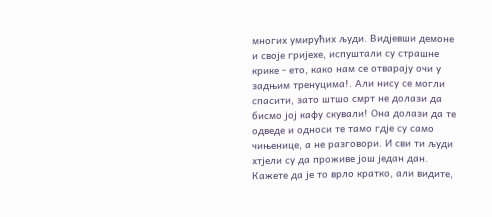многих умирућих људи. Видјевши демоне и своје гријехе, испуштали су страшне крике - ето, како нам се отварају очи у задњим тренуцима!. Али нису се могли спасити, зато штшо смрт не долази да бисмо јој кафу скували! Она долази да те одведе и односи те тамо гдје су само чињенице, а не разговори. И сви ти људи хтјели су да проживе још један дан. Кажете да је то врло кратко, али видите,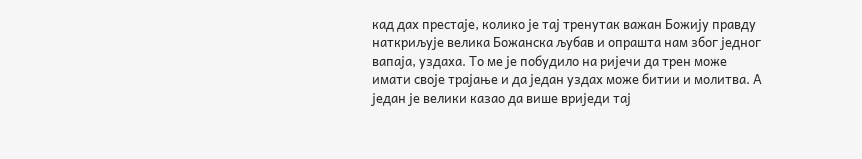кад дах престаје, колико је тај тренутак важан Божију правду наткриљује велика Божанска љубав и опрашта нам због једног вапаја, уздаха. То ме је побудило на ријечи да трен може имати своје трајање и да један уздах може битии и молитва. А један је велики казао да више вриједи тај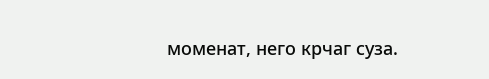моменат, него крчаг суза.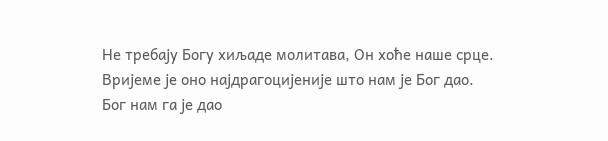Не требају Богу хиљаде молитава, Он хоће наше срце. Вријеме је оно најдрагоцијеније што нам је Бог дао. Бог нам га је дао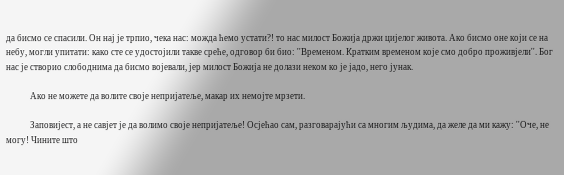да бисмо се спасили. Он нај је трпио, чека нас: можда ћемо устати?! то нас милост Божија држи цијелог живота. Ако бисмо оне који се на небу, могли упитати: како сте се удостојили такве среће, одговор би био: ''Временом. Кратким временом које смо добро проживјели''. Бог нас је створио слободнима да бисмо војевали, јер милост Божија не долази неком ко је јадо, него јунак.

            Ако не можете да волите своје непријатеље, макар их немојте мрзети.

            Заповијест, а не савјет је да волимо своје непријатеље! Осјећао сам, разговарајући са многим људима, да желе да ми кажу: ''Оче, не могу! Чините што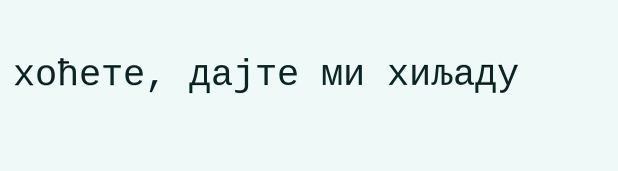хоћете, дајте ми хиљаду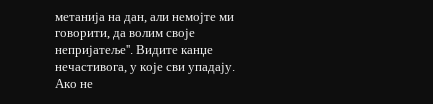метанија на дан, али немојте ми говорити, да волим своје непријатеље''. Видите канџе нечастивога, у које сви упадају. Ако не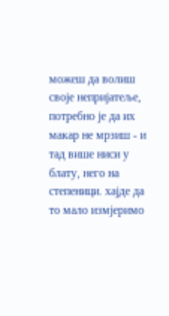можеш да волиш своје непријатеље, потребно је да их макар не мрзиш - и тад више ниси у блату, него на степеници. хајде да то мало измјеримо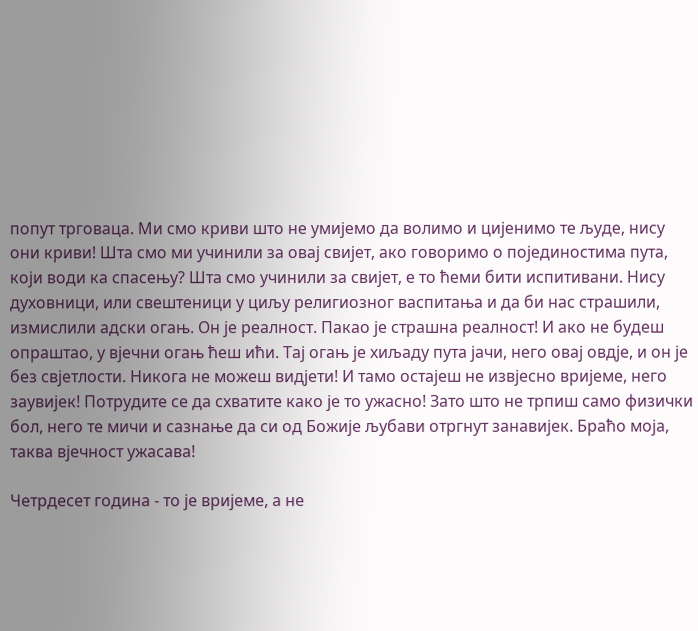попут трговаца. Ми смо криви што не умијемо да волимо и цијенимо те људе, нису они криви! Шта смо ми учинили за овај свијет, ако говоримо о појединостима пута, који води ка спасењу? Шта смо учинили за свијет, е то ћеми бити испитивани. Нису духовници, или свештеници у циљу религиозног васпитања и да би нас страшили, измислили адски огањ. Он је реалност. Пакао је страшна реалност! И ако не будеш опраштао, у вјечни огањ ћеш ићи. Тај огањ је хиљаду пута јачи, него овај овдје, и он је без свјетлости. Никога не можеш видјети! И тамо остајеш не извјесно вријеме, него заувијек! Потрудите се да схватите како је то ужасно! Зато што не трпиш само физички бол, него те мичи и сазнање да си од Божије љубави отргнут занавијек. Браћо моја, таква вјечност ужасава!

Четрдесет година - то је вријеме, а не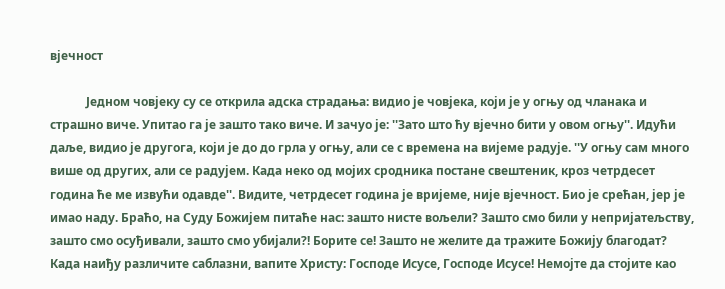вјечност

            Једном човјеку су се открила адска страдања: видио је човјека, који је у огњу од чланака и страшно виче. Упитао га је зашто тако виче. И зачуо је: ''Зато што ћу вјечно бити у овом огњу''. Идући даље, видио је другога, који је до до грла у огњу, али се с времена на вијеме радује. ''У огњу сам много више од других, али се радујем. Када неко од мојих сродника постане свештеник, кроз четрдесет година ће ме извући одавде''. Видите, четрдесет година је вријеме, није вјечност. Био је срећан, јер је имао наду. Браћо, на Суду Божијем питаће нас: зашто нисте вољели? Зашто смо били у непријатељству, зашто смо осуђивали, зашто смо убијали?! Борите се! Зашто не желите да тражите Божију благодат? Када наиђу различите саблазни, вапите Христу: Господе Исусе, Господе Исусе! Немојте да стојите као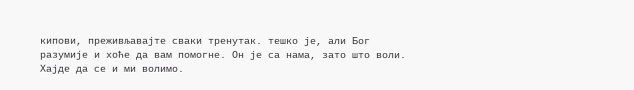кипови, преживљавајте сваки тренутак. тешко је, али Бог разумије и хоће да вам помогне. Он је са нама, зато што воли. Хајде да се и ми волимо.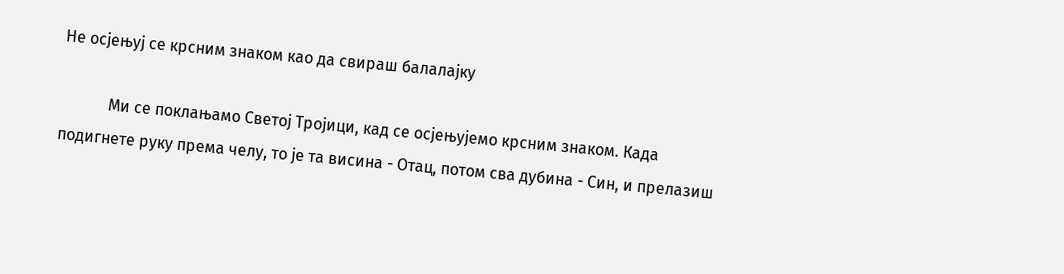Не осјењуј се крсним знаком као да свираш балалајку

            Ми се поклањамо Светој Тројици, кад се осјењујемо крсним знаком. Када подигнете руку према челу, то је та висина - Отац, потом сва дубина - Син, и прелазиш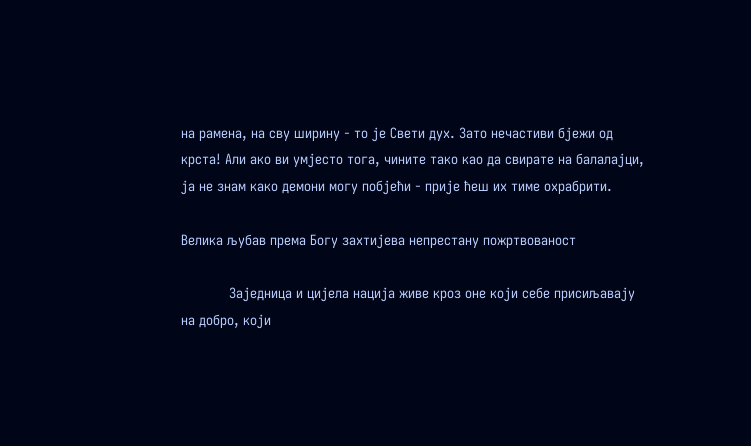на рамена, на сву ширину - то је Свети дух. Зато нечастиви бјежи од крста! Али ако ви умјесто тога, чините тако као да свирате на балалајци, ја не знам како демони могу побјећи - прије ћеш их тиме охрабрити.

Велика љубав према Богу захтијева непрестану пожртвованост

            Заједница и цијела нација живе кроз оне који себе присиљавају на добро, који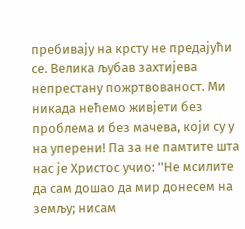пребивају на крсту не предајући се. Велика љубав захтијева непрестану пожртвованост. Ми никада нећемо живјети без проблема и без мачева, који су у на уперени! Па за не памтите шта нас је Христос учио: ''Не мсилите да сам дошао да мир донесем на земљу; нисам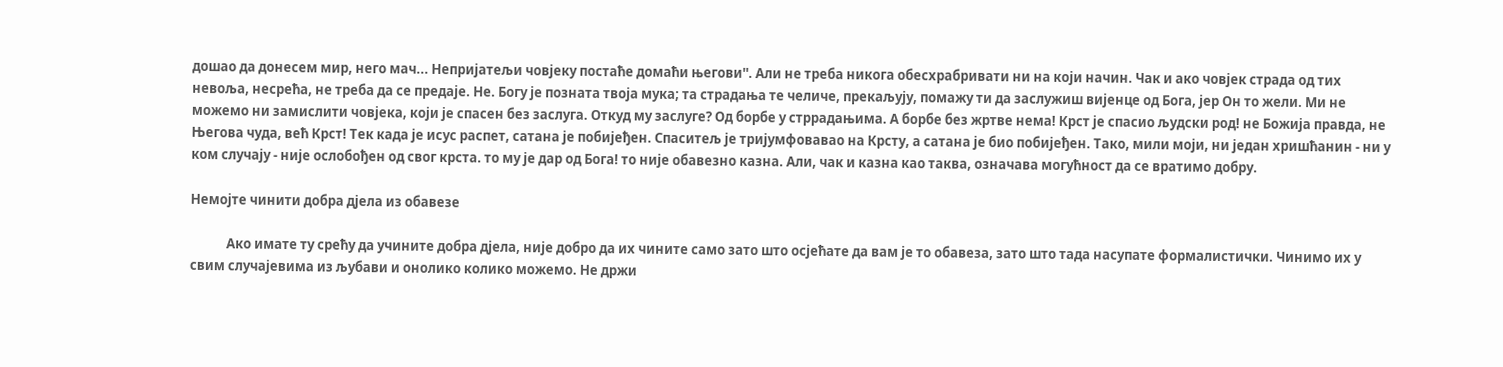дошао да донесем мир, него мач... Непријатељи човјеку постаће домаћи његови''. Али не треба никога обесхрабривати ни на који начин. Чак и ако човјек страда од тих невоља, несрећа, не треба да се предаје. Не. Богу је позната твоја мука; та страдања те челиче, прекаљују, помажу ти да заслужиш вијенце од Бога, јер Он то жели. Ми не можемо ни замислити човјека, који је спасен без заслуга. Откуд му заслуге? Од борбе у стррадањима. А борбе без жртве нема! Крст је спасио људски род! не Божија правда, не Његова чуда, већ Крст! Тек када је исус распет, сатана је побијеђен. Спаситељ је тријумфовавао на Крсту, а сатана је био побијеђен. Тако, мили моји, ни један хришћанин - ни у ком случају - није ослобођен од свог крста. то му је дар од Бога! то није обавезно казна. Али, чак и казна као таква, означава могућност да се вратимо добру.

Немојте чинити добра дјела из обавезе

            Ако имате ту срећу да учините добра дјела, није добро да их чините само зато што осјећате да вам је то обавеза, зато што тада насупате формалистички. Чинимо их у свим случајевима из љубави и онолико колико можемо. Не држи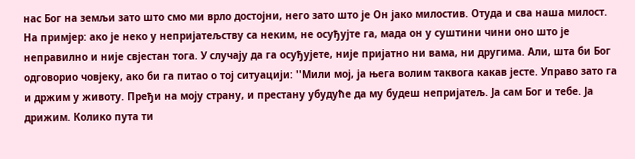нас Бог на земљи зато што смо ми врло достојни, него зато што је Он јако милостив. Отуда и сва наша милост. На примјер: ако је неко у непријатељству са неким, не осуђујте га, мада он у суштини чини оно што је неправилно и није свјестан тога. У случају да га осуђујете, није пријатно ни вама, ни другима. Али, шта би Бог одговорио човјеку, ако би га питао о тој ситуацији: ''Мили мој, ја њега волим таквога какав јесте. Управо зато га и држим у животу. Пређи на моју страну, и престану убудуће да му будеш непријатељ. Ја сам Бог и тебе. Ја дрижим. Колико пута ти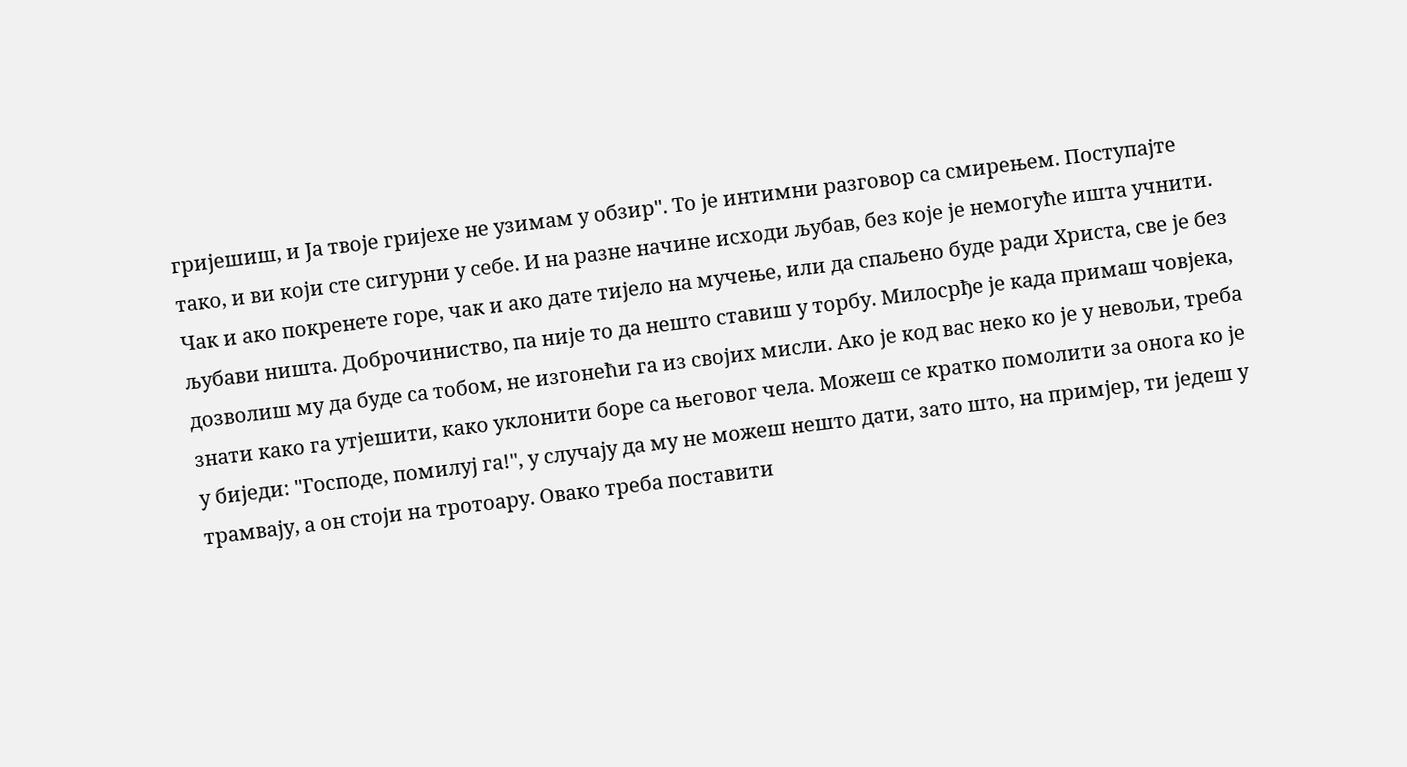гријешиш, и Ја твоје гријехе не узимам у обзир''. То је интимни разговор са смирењем. Поступајте тако, и ви који сте сигурни у себе. И на разне начине исходи љубав, без које је немогуће ишта учнити. Чак и ако покренете горе, чак и ако дате тијело на мучење, или да спаљено буде ради Христа, све је без љубави ништа. Доброчиниство, па није то да нешто ставиш у торбу. Милосрђе је када примаш човјека, дозволиш му да буде са тобом, не изгонећи га из својих мисли. Ако је код вас неко ко је у невољи, треба знати како га утјешити, како уклонити боре са његовог чела. Можеш се кратко помолити за онога ко је у биједи: ''Господе, помилуј га!'', у случају да му не можеш нешто дати, зато што, на примјер, ти једеш у трамвају, а он стоји на тротоару. Овако треба поставити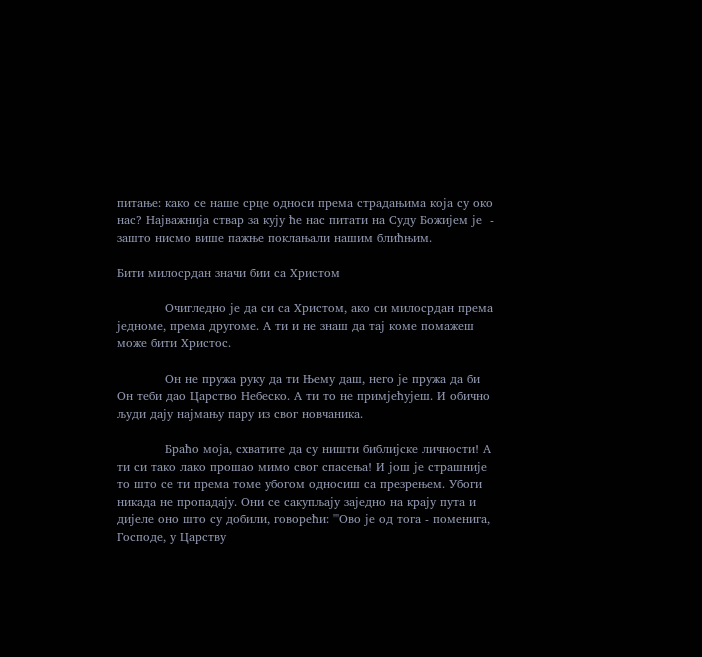питање: како се наше срце односи према страдањима која су око нас? Најважнија ствар за кују ће нас питати на Суду Божијем је  - зашто нисмо више пажње поклањали нашим блићњим.

Бити милосрдан значи бии са Христом

            Очигледно је да си са Христом, ако си милосрдан према једноме, према другоме. А ти и не знаш да тај коме помажеш може бити Христос.

            Он не пружа руку да ти Њему даш, него је пружа да би Он теби дао Царство Небеско. А ти то не примјећујеш. И обично људи дају најмању пару из свог новчаника.

            Браћо моја, схватите да су ништи библијске личности! А ти си тако лако прошао мимо свог спасења! И још је страшније то што се ти према томе убогом односиш са презрењем. Убоги никада не пропадају. Они се сакупљају заједно на крају пута и дијеле оно што су добили, говорећи: '''Ово је од тога - поменига, Господе, у Царству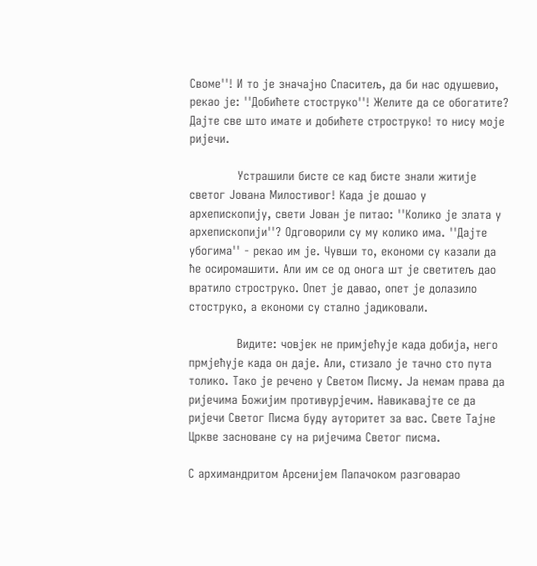Своме''! И то је значајно Спаситељ, да би нас одушевио, рекао је: ''Добићете стоструко''! Желите да се обогатите? Дајте све што имате и добићете строструко! то нису моје ријечи.

            Устрашили бисте се кад бисте знали житије светог Јована Милостивог! Када је дошао у архепископију, свети Јован је питао: ''Колико је злата у архепископији''? Одговорили су му колико има. ''Дајте убогима'' - рекао им је. Чувши то, економи су казали да ће осиромашити. Али им се од онога шт је светитељ дао вратило строструко. Опет је давао, опет је долазило стоструко, а економи су стално јадиковали.

            Видите: човјек не примјећује када добија, него прмјећује када он даје. Али, стизало је тачно сто пута толико. Тако је речено у Светом Писму. Ја немам права да ријечима Божијим противурјечим. Навикавајте се да ријечи Светог Писма буду ауторитет за вас. Свете Тајне Цркве засноване су на ријечима Светог писма.

С архимандритом Арсенијем Папачоком разговарао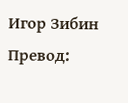Игор Зибин
Превод: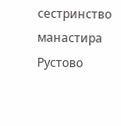сестринство манастира Рустово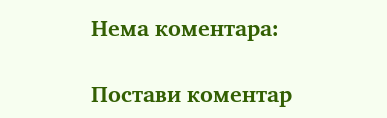Нема коментара:

Постави коментар